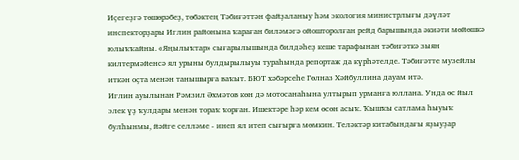Иҫегеҙгә төшөрәбеҙ, төбәктең Тәбиғәттән файҙаланыу һәм экология министрлығы дәүләт инспекторҙары Иглин районына ҡараған биләмәгә ойошторолған рейд барышында әкиәти мөйөшкә юлыҡҡайны. «Яңылыҡтар» сығарылышында билдәһеҙ кеше тарафынан тәбиғәткә зыян килтермәйенсә ял урыны булдырылыуы тураһында репортаж да күрһәтелде. Тәбиғәтте музейлы иткән оҫта менән танышырға ваҡыт. БЮТ хәбәрсеһе Гөлназ Хәйбуллина дауам итә.
Иглин ауылынан Рәмзил Әхмәтов көн дә мотосанаһына ултырып урманға юллана. Унда өс йыл элек үҙ ҡулдары менән тораҡ ҡорған. Ишектәре һәр кем өсөн асыҡ. Ҡышҡы сатлама һыуыҡ булһынмы, йәйге селләме - инеп ял итеп сығырға мөмкин. Теләктәр китабындағы яҙыуҙар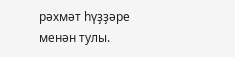рәхмәт һүҙҙәре менән тулы.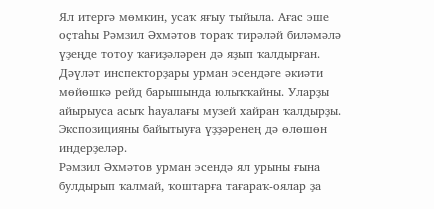Ял итергә мөмкин, усаҡ яғыу тыйыла. Ағас эше оҫтаһы Рәмзил Әхмәтов тораҡ тирәләй биләмәлә үҙеңде тотоу ҡағиҙәләрен дә яҙып ҡалдырған. Дәүләт инспекторҙары урман эсендәге әкиәти мөйөшкә рейд барышында юлыҡҡайны. Уларҙы айырыуса асыҡ һауалағы музей хайран ҡалдырҙы. Экспозицияны байытыуға үҙҙәренең дә өлөшөн индерҙеләр.
Рәмзил Әхмәтов урман эсендә ял урыны ғына булдырып ҡалмай, ҡоштарға тағараҡ-оялар ҙа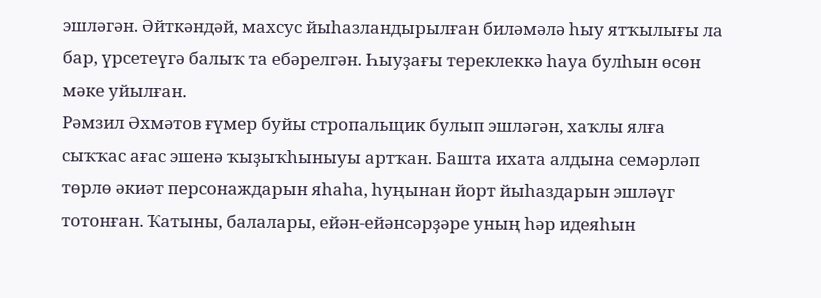эшләгән. Әйткәндәй, махсус йыһазландырылған биләмәлә һыу ятҡылығы ла бар, үрсетеүгә балыҡ та ебәрелгән. Һыуҙағы тереклеккә һауа булһын өсөн мәке уйылған.
Рәмзил Әхмәтов ғүмер буйы стропальщик булып эшләгән, хаҡлы ялға сыҡҡас ағас эшенә ҡыҙыҡһыныуы артҡан. Башта ихата алдына семәрләп төрлө әкиәт персонаждарын яһаһа, һуңынан йорт йыһаздарын эшләүг тотонған. Ҡатыны, балалары, ейән-ейәнсәрҙәре уның һәр идеяһын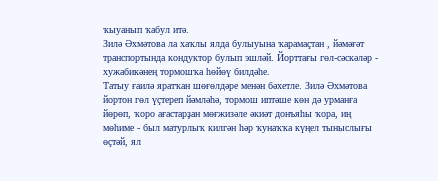ҡыуанып ҡабул итә.
Зилә Әхмәтова ла хаҡлы ялда булыуына ҡарамаҫтан , йәмәғәт транспортында кондуктор булып эшләй. Йорттағы гөл-сәскәләр - хужабикәнең тормошҡа һөйөү билдәһе.
Татыу ғаилә яратҡан шөғөлдәре менән бәхетле. Зилә Әхмәтова йортон гөл үҫтереп йәмләһә, тормош иптәше көн дә урманға йөрөп, ҡоро ағастарҙан мөғжизәле әкиәт донъяһы ҡора, иң мөһиме - был матурлыҡ килгән һәр ҡунаҡҡа күңел тыныслығы өҫтәй, ял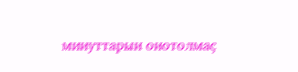минуттарын онотолмаҫ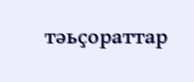тәьҫораттар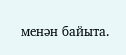менән байыта.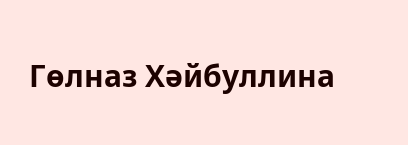Гөлназ Хәйбуллина